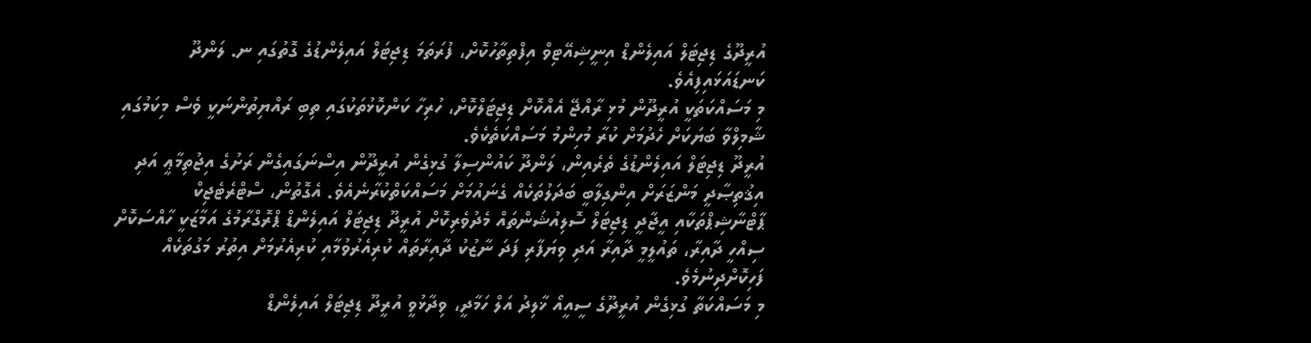އުރީދޫގެ ޑިޖިޓަލް އައިލެންޑް އިނީޝިއޭޓިވް އިފްތިތާހުކޮށް، ފުރަތަމަ ޑިޖިޓަލް އައިލެންޑުގެ ގޮތުގައި ނ. ލަންދޫ ކަނޑައަޅައިފިއެވެ.
މި މަސައްކަތަކީ އުރީދޫން މުޅި ރާއްޖޭ އެއްކޮށް ޑިޖިޓަލްކޮށް، ހުރިހާ ކަންކޮޅުތަކުގައި ތިބި ރައްޔިތުންނަކީ ވެސް މިކަމުގައި ޝާމިލްވާ ބަޔަކަށް ހެދުމަށް ކުރާ މުހިންމު މަސައްކަތެކެވެ.
އުރީދޫ ޑިޖިޓަލް އައިލެންޑުގެ ތެރެއިން، ލަންދޫ ކައުންސިލާ ގުޅިގެން އުރީދޫން އިސްނަގައިގެން ރަށުގެ އިޖުތިމާޢީ އަދި އިޤުތިޞާދީ މަންޒަރަށް އިންގިލާބީ ބަދަލުތަކެއް ގެނައުމަށް މަސައްކަތްކުރާނެއެވެ. އެގޮތުން، ސްޓްރެޓެޖިކް ޕާޓްނާޝިޕްތަކާއި އީޖާދީ ޑިޖިޓަލް ސޮލިއުޝަންތައް މެދުވެރިކޮށް އުރީދޫ ޑިޖިޓަލް އައިލެންޑް ޕްރޮގްރާމުގެ އަމާޒަކީ ހާއްސަކޮށް ސިއްހީ ދާއިރާ، ތައުލީމީ ދާއިރާ އަދި ވިޔަފާރި ފަދަ ނާޒުކު ދާއިރާތައް ކުރިއެރުވުމާއި ކުރިއެރުމަށް އިތުރު މަގުތަކެއް ފަހިކޮށްދިނުމެވެ.
މި މަސައްކަތާ ގުޅިގެން އުރީދޫގެ ސީއީއޯ ޚާލިދު އަލް ހަމާދީ، ވިދާޅުވީ އުރީދޫ ޑިޖިޓަލް އައިލެންޑް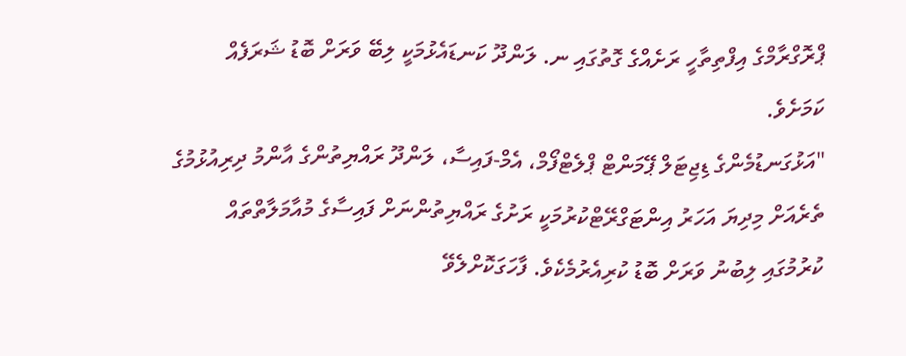ޕްރޮގްރާމްގެ އިފްތިތާހީ ރަށެއްގެ ގޮތުގައި ނ. ލަންދޫ ކަނޑައެޅުމަކީ ލިބޭ ވަރަށް ބޮޑު ޝަރަފެއް ކަމަށެވެ.
"އަޅުގަނޑުމެންގެ ޑިޖިޓަލް ޕޭމަންޓް ޕްލެޓްފޯމް، އެމް-ފައިސާ، ލަންދޫ ރައްޔިތުންގެ އާންމު ދިރިއުޅުމުގެ ތެރެއަށް މިދިޔަ އަހަރު އިންޓަގްރޭޓްކުރުމަކީ ރަށުގެ ރައްޔިތުންނަށް ފައިސާގެ މުއާމަލާތްތައް ކުރުމުގައި ލިބުނު ވަރަށް ބޮޑު ކުރިއެރުމެކެވެ. ފާހަގަކޮށްލެވޭ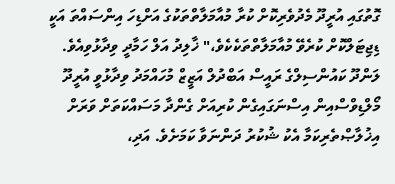ގޮތުގައި އުރީދޫ މެދުވެރިކޮށް ކުރާ މުއާމަލާތްތަކުގެ އަށްޑިހަ އިންސައްތަ އަކީ ޑިޖިޓަލްކޮށް ކުރެވޭ މުއާމަލާތްތަކެކެވެ،" ޚާލިދު އަލް ހަމާދީ ވިދާޅުވިއެވެ.
ލަންދޫ ކައުންސިލްގެ ރައީސް އަބްދުލް އަޒީޒް މުހައްމަދު ވިދާޅުވީ އުރީދޫ މޯލްޑިވްސްއިން އިސްނަގައިގެން ކުރިއަށް ގެންދާ މަސައްކަތަށް ވަރަށް އިޚުލާޞްތެރިކަމާ އެކު ޝުކުރު ދަންނަވާ ކަމަށެވެ. އަދި،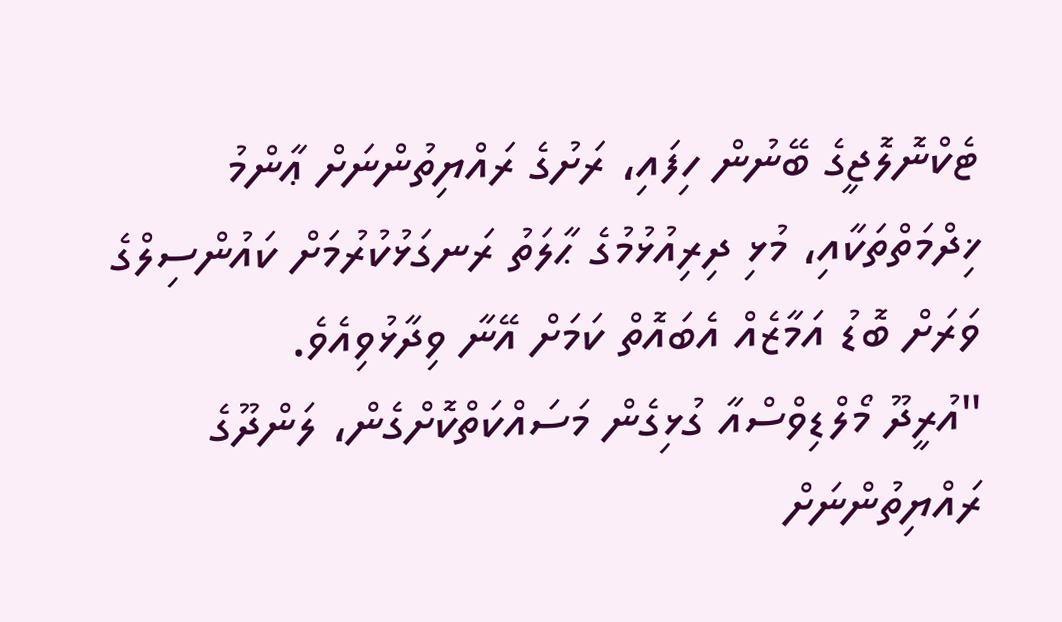ޓެކްނޮލޮޖީގެ ބޭނުން ހިފައި، ރަށުގެ ރައްޔިތުންނަށް ޢާންމު ޚިދްމަތްތަކާއި، މުޅި ދިރިއުޅުމުގެ ޙާލަތު ރަނގަޅުކުރުމަށް ކައުންސިލްގެ ވަރަށް ބޮޑު އަމާޒެއް އެބައޮތް ކަމަށް އޭނާ ވިދާޅުވިއެވެ.
"އުރީދޫ މޯލްޑިވްސްއާ ގުޅިގެން މަސައްކަތްކޮށްގެން، ލަންދޫގެ ރައްޔިތުންނަށް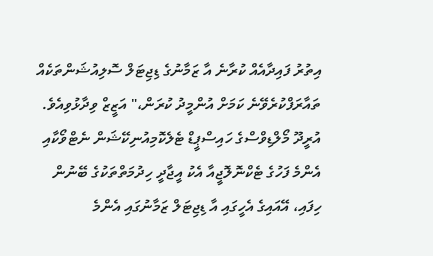އިތުރު ފައިދާއެއް ކުރާނެ އާ ޒަމާނުގެ ޑިޖިޓަލް ސޮލިއުޝަންތަކެއް ތައާރަފްކުރެވޭނެ ކަމަށް އުންމީދު ކުރަން،" އަޒީޒް ވިދާޅުވިއެވެ.
އުރީދޫ މޯލްޑިވްސްގެ ހައިސްޕީޑް ޓެލެކޮމިއުނިކޭޝަން ނެޓްވޯކާއި އެންމެ ފަހުގެ ޓެކްނޮލޮޖީއާ އެކު އީޖާދީ ހިދުމަތްތަކުގެ ބޭނުން ހިފައި، އޭއައިގެ އެހީގައި އާ ޑިޖިޓަލް ޒަމާނުގައި އެންމެ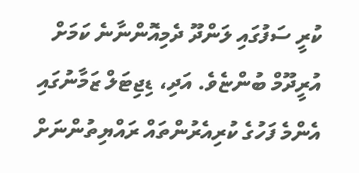ކުރީ ސަފުގައި ލަންދޫ ދެމިއޮންނާނެ ކަމަށް އުރީދޫމް ބުންޏެވެ. އަދި، ޑިޖިޓަލް ޒަމާނުގައި އެންމެ ފަހުގެ ކުރިއެރުންތައް ރައްޔިތުންނަށް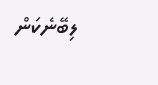ލިބޭނެކަން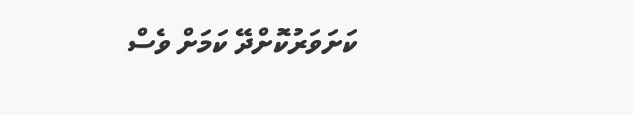ކަށަވަރުކޮށްދޭ ކަމަށް ވެސް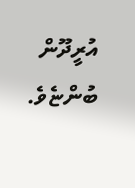އުރީދޫން ބުންޏެވެ.